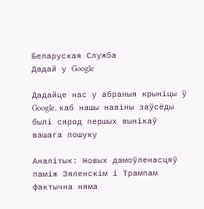Беларуская Служба
Дадай у Google

Дадайце нас у абраныя крыніцы ў Google, каб нашы навіны заўсёды былі сярод першых вынікаў вашага пошуку

Аналітык: Новых дамоўленасцяў паміж Зяленскім і Трампам фактычна няма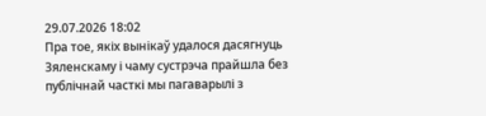29.07.2026 18:02
Пра тое, якіх вынікаў удалося дасягнуць Зяленскаму і чаму сустрэча прайшла без публічнай часткі мы пагаварылі з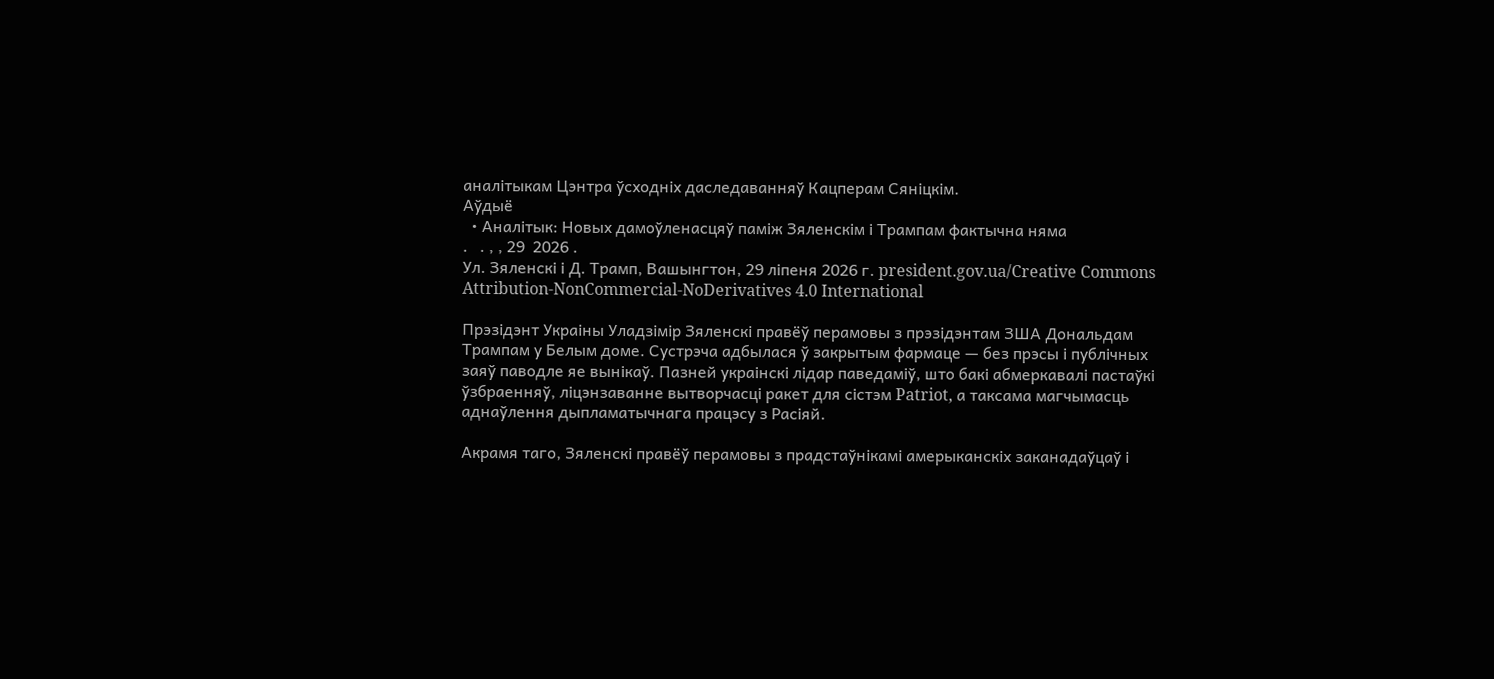аналітыкам Цэнтра ўсходніх даследаванняў Кацперам Сяніцкім.
Аўдыё
  • Аналітык: Новых дамоўленасцяў паміж Зяленскім і Трампам фактычна няма
.   . , , 29  2026 .
Ул. Зяленскі і Д. Трамп, Вашынгтон, 29 ліпеня 2026 г. president.gov.ua/Creative Commons Attribution-NonCommercial-NoDerivatives 4.0 International

Прэзідэнт Украіны Уладзімір Зяленскі правёў перамовы з прэзідэнтам ЗША Дональдам Трампам у Белым доме. Сустрэча адбылася ў закрытым фармаце — без прэсы і публічных заяў паводле яе вынікаў. Пазней украінскі лідар паведаміў, што бакі абмеркавалі пастаўкі ўзбраенняў, ліцэнзаванне вытворчасці ракет для сістэм Patriot, а таксама магчымасць аднаўлення дыпламатычнага працэсу з Расіяй.

Акрамя таго, Зяленскі правёў перамовы з прадстаўнікамі амерыканскіх заканадаўцаў і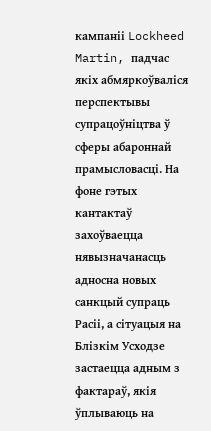кампаніі Lockheed Martin, падчас якіх абмяркоўваліся перспектывы супрацоўніцтва ў сферы абароннай прамысловасці. На фоне гэтых кантактаў захоўваецца нявызначанасць адносна новых санкцый супраць Расіі, а сітуацыя на Блізкім Усходзе застаецца адным з фактараў, якія ўплываюць на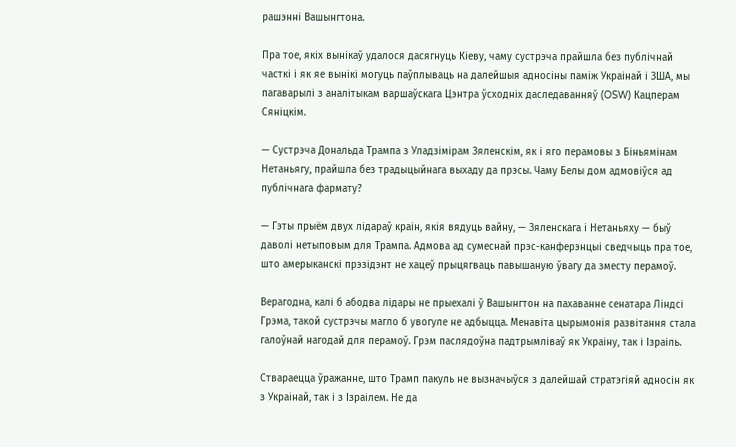рашэнні Вашынгтона.

Пра тое, якіх вынікаў удалося дасягнуць Кіеву, чаму сустрэча прайшла без публічнай часткі і як яе вынікі могуць паўплываць на далейшыя адносіны паміж Украінай і ЗША, мы пагаварылі з аналітыкам варшаўскага Цэнтра ўсходніх даследаванняў (OSW) Кацперам Сяніцкім.

— Сустрэча Дональда Трампа з Уладзімірам Зяленскім, як і яго перамовы з Біньямінам Нетаньягу, прайшла без традыцыйнага выхаду да прэсы. Чаму Белы дом адмовіўся ад публічнага фармату?

— Гэты прыём двух лідараў краін, якія вядуць вайну, — Зяленскага і Нетаньяху — быў даволі нетыповым для Трампа. Адмова ад сумеснай прэс-канферэнцыі сведчыць пра тое, што амерыканскі прэзідэнт не хацеў прыцягваць павышаную ўвагу да зместу перамоў.

Верагодна, калі б абодва лідары не прыехалі ў Вашынгтон на пахаванне сенатара Ліндсі Грэма, такой сустрэчы магло б увогуле не адбыцца. Менавіта цырымонія развітання стала галоўнай нагодай для перамоў. Грэм паслядоўна падтрымліваў як Украіну, так і Ізраіль.

Ствараецца ўражанне, што Трамп пакуль не вызначыўся з далейшай стратэгіяй адносін як з Украінай, так і з Ізраілем. Не да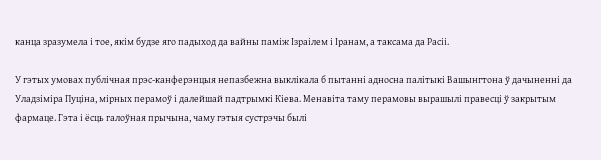канца зразумела і тое, якім будзе яго падыход да вайны паміж Ізраілем і Іранам, а таксама да Расіі.

У гэтых умовах публічная прэс-канферэнцыя непазбежна выклікала б пытанні адносна палітыкі Вашынгтона ў дачыненні да Уладзіміра Пуціна, мірных перамоў і далейшай падтрымкі Кіева. Менавіта таму перамовы вырашылі правесці ў закрытым фармаце. Гэта і ёсць галоўная прычына, чаму гэтыя сустрэчы былі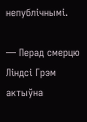непублічнымі.

— Перад смерцю Ліндсі Грэм актыўна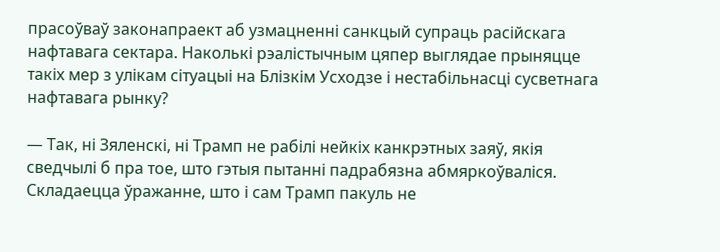прасоўваў законапраект аб узмацненні санкцый супраць расійскага нафтавага сектара. Наколькі рэалістычным цяпер выглядае прыняцце такіх мер з улікам сітуацыі на Блізкім Усходзе і нестабільнасці сусветнага нафтавага рынку?

— Так, ні Зяленскі, ні Трамп не рабілі нейкіх канкрэтных заяў, якія сведчылі б пра тое, што гэтыя пытанні падрабязна абмяркоўваліся. Складаецца ўражанне, што і сам Трамп пакуль не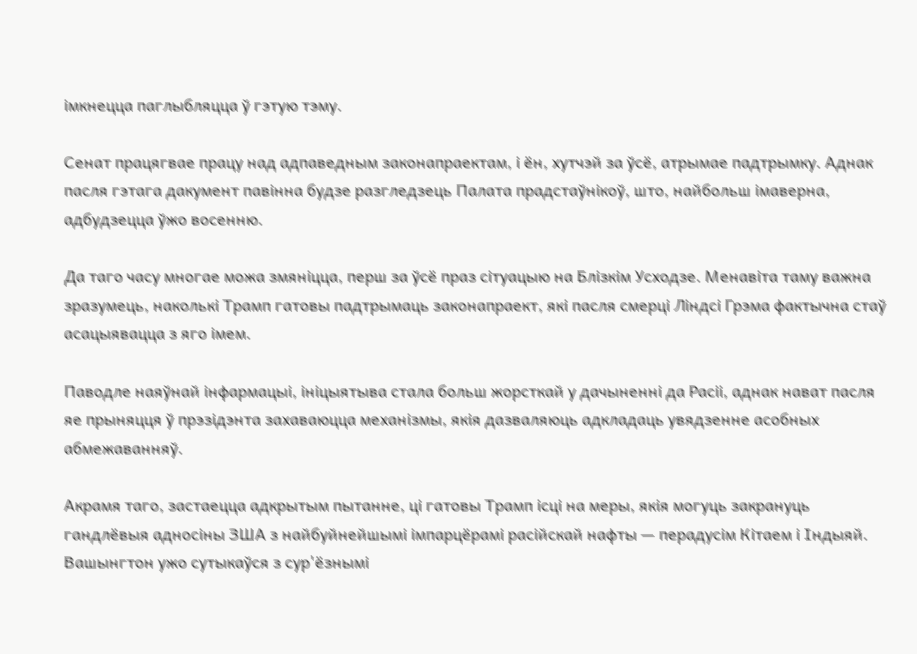імкнецца паглыбляцца ў гэтую тэму.

Сенат працягвае працу над адпаведным законапраектам, і ён, хутчэй за ўсё, атрымае падтрымку. Аднак пасля гэтага дакумент павінна будзе разгледзець Палата прадстаўнікоў, што, найбольш імаверна, адбудзецца ўжо восенню.

Да таго часу многае можа змяніцца, перш за ўсё праз сітуацыю на Блізкім Усходзе. Менавіта таму важна зразумець, наколькі Трамп гатовы падтрымаць законапраект, які пасля смерці Ліндсі Грэма фактычна стаў асацыявацца з яго імем.

Паводле наяўнай інфармацыі, ініцыятыва стала больш жорсткай у дачыненні да Расіі, аднак нават пасля яе прыняцця ў прэзідэнта захаваюцца механізмы, якія дазваляюць адкладаць увядзенне асобных абмежаванняў.

Акрамя таго, застаецца адкрытым пытанне, ці гатовы Трамп ісці на меры, якія могуць закрануць гандлёвыя адносіны ЗША з найбуйнейшымі імпарцёрамі расійскай нафты — перадусім Кітаем і Індыяй. Вашынгтон ужо сутыкаўся з сур'ёзнымі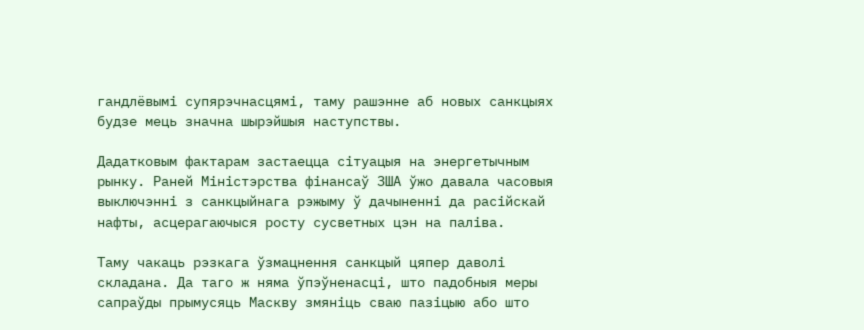гандлёвымі супярэчнасцямі, таму рашэнне аб новых санкцыях будзе мець значна шырэйшыя наступствы.

Дадатковым фактарам застаецца сітуацыя на энергетычным рынку. Раней Міністэрства фінансаў ЗША ўжо давала часовыя выключэнні з санкцыйнага рэжыму ў дачыненні да расійскай нафты, асцерагаючыся росту сусветных цэн на паліва.

Таму чакаць рэзкага ўзмацнення санкцый цяпер даволі складана. Да таго ж няма ўпэўненасці, што падобныя меры сапраўды прымусяць Маскву змяніць сваю пазіцыю або што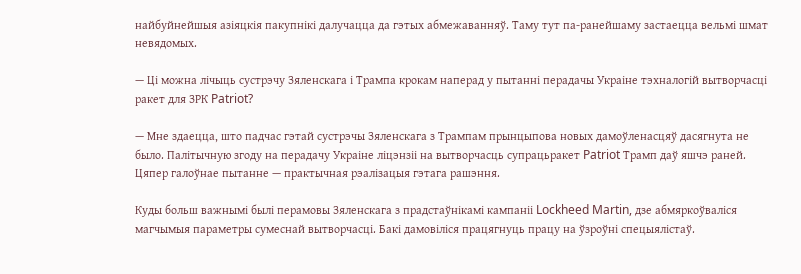найбуйнейшыя азіяцкія пакупнікі далучацца да гэтых абмежаванняў. Таму тут па-ранейшаму застаецца вельмі шмат невядомых.

— Ці можна лічыць сустрэчу Зяленскага і Трампа крокам наперад у пытанні перадачы Украіне тэхналогій вытворчасці ракет для ЗРК Patriot?

— Мне здаецца, што падчас гэтай сустрэчы Зяленскага з Трампам прынцыпова новых дамоўленасцяў дасягнута не было. Палітычную згоду на перадачу Украіне ліцэнзіі на вытворчасць супрацьракет Patriot Трамп даў яшчэ раней. Цяпер галоўнае пытанне — практычная рэалізацыя гэтага рашэння.

Куды больш важнымі былі перамовы Зяленскага з прадстаўнікамі кампаніі Lockheed Martin, дзе абмяркоўваліся магчымыя параметры сумеснай вытворчасці. Бакі дамовіліся працягнуць працу на ўзроўні спецыялістаў.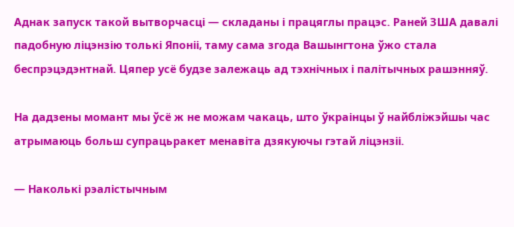Аднак запуск такой вытворчасці — складаны і працяглы працэс. Раней ЗША давалі падобную ліцэнзію толькі Японіі, таму сама згода Вашынгтона ўжо стала беспрэцэдэнтнай. Цяпер усё будзе залежаць ад тэхнічных і палітычных рашэнняў.

На дадзены момант мы ўсё ж не можам чакаць, што ўкраінцы ў найбліжэйшы час атрымаюць больш супрацьракет менавіта дзякуючы гэтай ліцэнзіі.

— Наколькі рэалістычным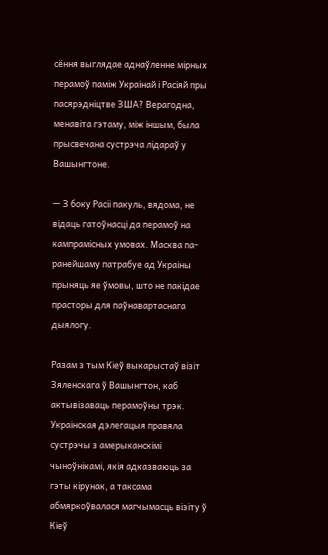сёння выглядае аднаўленне мірных перамоў паміж Украінай і Расіяй пры пасярэдніцтве ЗША? Верагодна, менавіта гэтаму, між іншым, была прысвечана сустрэча лідараў у Вашынгтоне.

— З боку Расіі пакуль, вядома, не відаць гатоўнасці да перамоў на кампрамісных умовах. Масква па-ранейшаму патрабуе ад Украіны прыняць яе ўмовы, што не пакідае прасторы для паўнавартаснага дыялогу.

Разам з тым Кіеў выкарыстаў візіт Зяленскага ў Вашынгтон, каб актывізаваць перамоўны трэк. Украінская дэлегацыя правяла сустрэчы з амерыканскімі чыноўнікамі, якія адказваюць за гэты кірунак, а таксама абмяркоўвалася магчымасць візіту ў Кіеў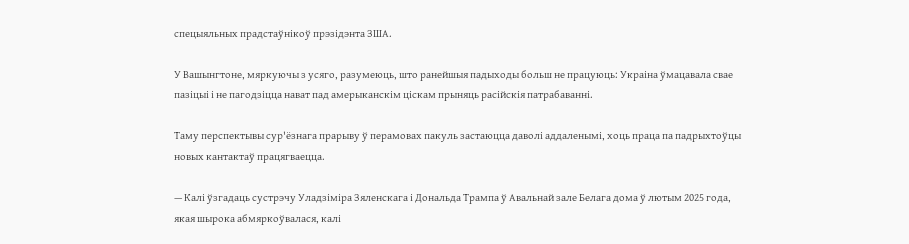спецыяльных прадстаўнікоў прэзідэнта ЗША.

У Вашынгтоне, мяркуючы з усяго, разумеюць, што ранейшыя падыходы больш не працуюць: Украіна ўмацавала свае пазіцыі і не пагодзіцца нават пад амерыканскім ціскам прыняць расійскія патрабаванні.

Таму перспектывы сур'ёзнага прарыву ў перамовах пакуль застаюцца даволі аддаленымі, хоць праца па падрыхтоўцы новых кантактаў працягваецца.

— Калі ўзгадаць сустрэчу Уладзіміра Зяленскага і Дональда Трампа ў Авальнай зале Белага дома ў лютым 2025 года, якая шырока абмяркоўвалася, калі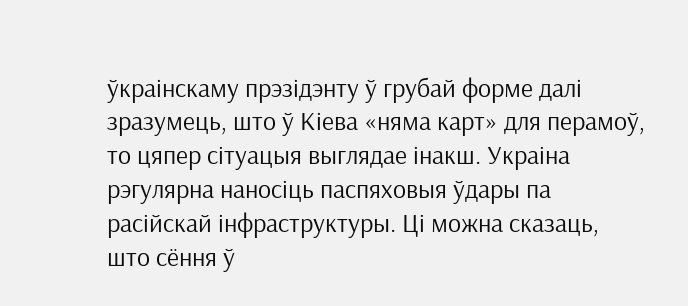ўкраінскаму прэзідэнту ў грубай форме далі зразумець, што ў Кіева «няма карт» для перамоў, то цяпер сітуацыя выглядае інакш. Украіна рэгулярна наносіць паспяховыя ўдары па расійскай інфраструктуры. Ці можна сказаць, што сёння ў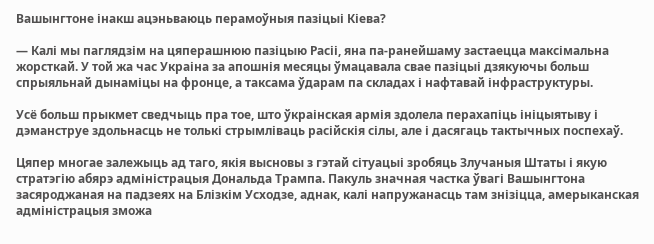Вашынгтоне інакш ацэньваюць перамоўныя пазіцыі Кіева?

— Калі мы паглядзім на цяперашнюю пазіцыю Расіі, яна па-ранейшаму застаецца максімальна жорсткай. У той жа час Украіна за апошнія месяцы ўмацавала свае пазіцыі дзякуючы больш спрыяльнай дынаміцы на фронце, а таксама ўдарам па складах і нафтавай інфраструктуры.

Усё больш прыкмет сведчыць пра тое, што ўкраінская армія здолела перахапіць ініцыятыву і дэманструе здольнасць не толькі стрымліваць расійскія сілы, але і дасягаць тактычных поспехаў.

Цяпер многае залежыць ад таго, якія высновы з гэтай сітуацыі зробяць Злучаныя Штаты і якую стратэгію абярэ адміністрацыя Дональда Трампа. Пакуль значная частка ўвагі Вашынгтона засяроджаная на падзеях на Блізкім Усходзе, аднак, калі напружанасць там знізіцца, амерыканская адміністрацыя зможа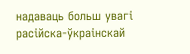надаваць больш увагі расійска-ўкраінскай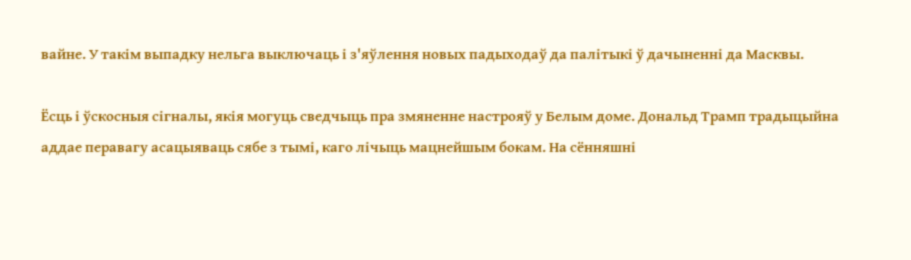вайне. У такім выпадку нельга выключаць і з'яўлення новых падыходаў да палітыкі ў дачыненні да Масквы.

Ёсць і ўскосныя сігналы, якія могуць сведчыць пра змяненне настрояў у Белым доме. Дональд Трамп традыцыйна аддае перавагу асацыяваць сябе з тымі, каго лічыць мацнейшым бокам. На сённяшні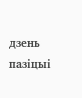дзень пазіцыі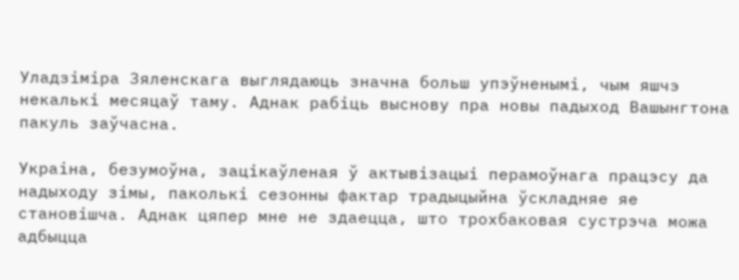Уладзіміра Зяленскага выглядаюць значна больш упэўненымі, чым яшчэ некалькі месяцаў таму. Аднак рабіць выснову пра новы падыход Вашынгтона пакуль заўчасна.

Украіна, безумоўна, зацікаўленая ў актывізацыі перамоўнага працэсу да надыходу зімы, паколькі сезонны фактар традыцыйна ўскладняе яе становішча. Аднак цяпер мне не здаецца, што трохбаковая сустрэча можа адбыцца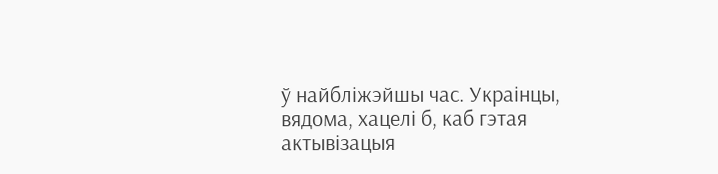ў найбліжэйшы час. Украінцы, вядома, хацелі б, каб гэтая актывізацыя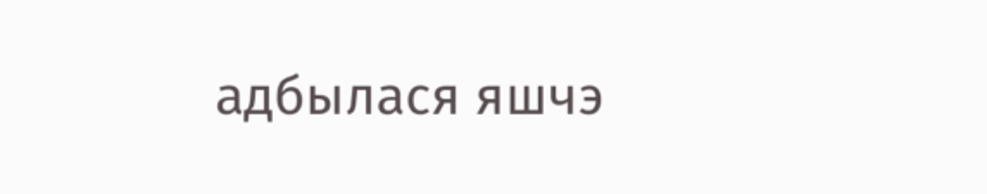адбылася яшчэ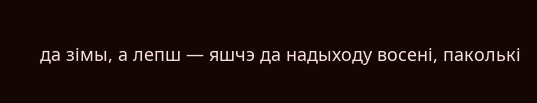да зімы, а лепш — яшчэ да надыходу восені, паколькі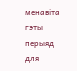менавіта гэты перыяд для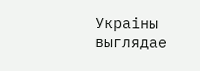Украіны выглядае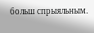больш спрыяльным.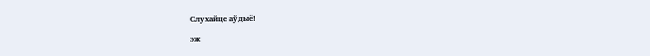Слухайце аўдыё!

эж